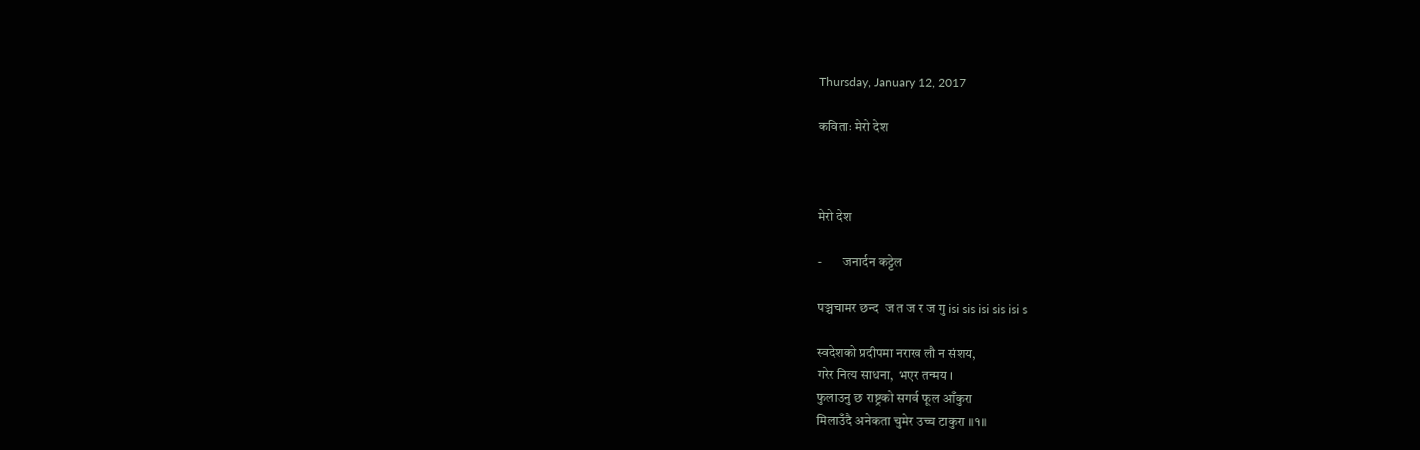Thursday, January 12, 2017

कविताः मेरो देश



मेरो देश

-        जनार्दन कट्टेल

पञ्चचामर छन्द  ज त ज र ज गु isi sis isi sis isi s

स्वदेशको प्रदीपमा नराख लौ न संशय,
गरेर नित्य साधना,  भएर तन्मय ।
फुलाउनु छ राष्ट्रको सगर्व फूल आँकुरा
मिलाउँदै अनेकता चुमेर उच्च टाकुरा ॥१॥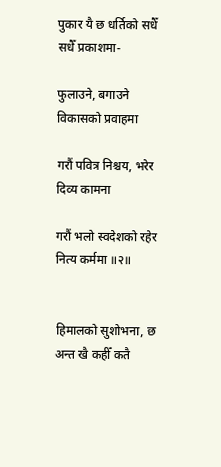पुकार यै छ धर्तिको सधैँ सधैँ प्रकाशमा-

फुलाउने, बगाउने विकासको प्रवाहमा

गरौं पवित्र निश्चय, भरेर दिव्य कामना

गरौं भलो स्वदेशको रहेर नित्य कर्ममा ॥२॥


हिमालको सुशोभना, छ अन्त खै कहीँ कतै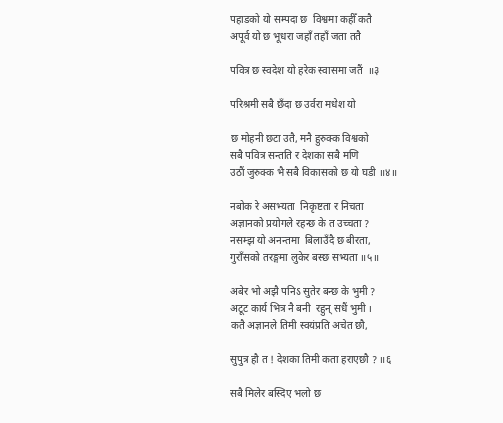पहाडको यो सम्पदा छ  विश्वमा कहीँ कतै
अपूर्व यो छ भूधरा जहाँ तहाँ जता ततै

पवित्र छ स्वदेश यो हरेक स्वासमा जतैं  ॥३

परिश्रमी सबै छँदा छ उर्वरा मधेश यो

छ मोहनी छटा उतै, मनै हुरुक्क विश्वको
सबै पवित्र सन्तति र देशका सबै मणि
उठौं जुरुक्क भै सबै विकासको छ यो घडी ॥४॥

नबोक रे असभ्यता  निकृष्टता र निचता
अज्ञानको प्रयोगले रहन्छ के त उच्चता ?
नसम्झ यो अनन्तमा  बिलाउँदै छ बीरता,
गुराँसको तरङ्गमा लुकेर बस्छ सभ्यता ॥५॥

अबेर भो अझै पनिऽ सुतेर बन्छ के भुमी ?
अटूट कार्य भित्र नै बनी  रहुन् सधैं भुमी ।
कतै अज्ञानले तिमी स्वयंप्रति अचेत छौ,

सुपुत्र हौ त ! देशका तिमी कता हराएछौ ? ॥६

सबै मिलेर बस्दिए भलो छ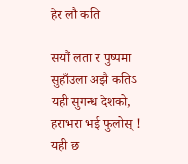हेर लौ कति

सयौं लता र पुष्पमा सुहाँउला अझै कतिऽ
यही सुगन्ध देशको, हराभरा भई फुलोस् !
यही छ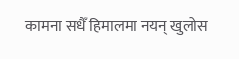कामना सधैँ हिमालमा नयन् खुलोस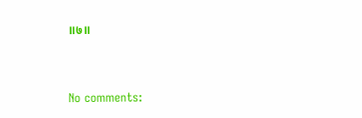॥७॥


No comments: